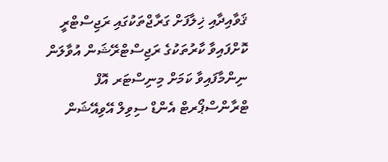ޤަވާއިދާއި ޚިލާފަށް ގަރާޖްތަކުގައި ރަޖިސްޓްރީ ކޮށްފައިވާ ކާރުތަކުގެ ރަޖިސްޓްރޭޝަން އުވާލަން ނިންމާފައިވާ ކަމަށް މިނިސްޓަރ އޮފް ޓްރާންސްޕޯރޓް އެންޑް ސިވިލް އޭވިއޭޝަން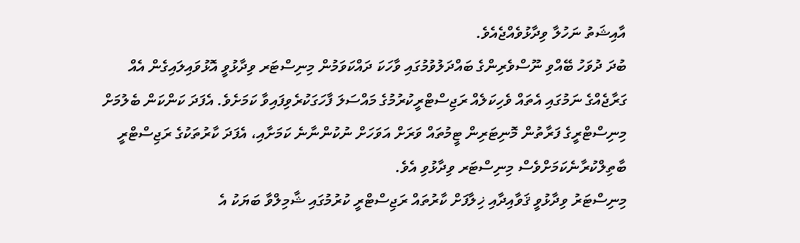އާއިޝަތު ނަހުލާ ވިދާޅުވެއްޖެއެވެ.
ބުދަ ދުވަހު ބޭއްވި ނޫސްވެރިންގެ ބައްދަލުވުމުގައި ވާހަކަ ދައްކަވަމުން މިނިސްޓަރ ވިދާޅުވީ އޮޅުވައިލައިގެން އެއް ގަރާޖެއްގެ ނަމުގައި އެތައް ވެހިކަލެއް ރަޖިސްޓްރީކުރުމުގެ މައްސަލަ ފާހަގަކުރެވިފައިވާ ކަމަށެވެ. އެފަދަ ކަންކަން ބެލުމަށް މިނިސްޓްރީގެ ފަރާތުން މޮނިޓަރިން ޓީމުތައް ވަރަށް އަވަހަށް ނުކުންނާނެ ކަމަށާއި، އެފަދަ ކާރުތަކުގެ ރަޖިސްޓްރީ ބާތިލްކުރާނެކަމަށްވެސް މިނިސްޓަރ ވިދާޅުވި އެވެ.
މިނިސްޓަރު ވިދާޅުވީ ޤަވާއިދާއި ޚިލާފަށް ކާރުތައް ރަޖިސްޓްރީ ކުރުމުގައި ޝާމިލްވާ ބަޔަކު އެ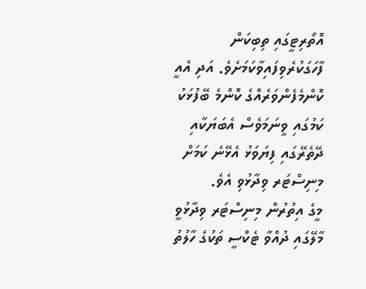އޮތޯރިޓީގައި ތިބިކަން ފާހަގަކުރެވިފައިވާކަމަށެވެ. އަދި އެއީ ކޮންމެފެންވަރެއްގެ ކޮންމެ ބޭފުޅަކު ކަމުގައި ވީނަމަވެސް އެބަޔަކާއި ދޭތެރޭގައި ފިޔަވަޅު އެޅޭނެ ކަމަށް މިނިސްޓަރ ވިދާޅުވި އެވެ.
މީގެ އިތުރުން މިނިސްޓަރ ވިދާޅުވީ މާލޭގައި ދުއްވާ ޓެކްސީ ތަކުގެ ހާލުތު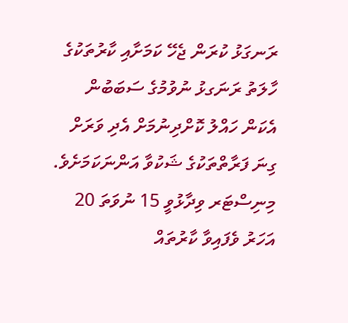ރަނގަޅު ކުރަން ޖެހޭ ކަމަށާއި ކާރުތަކުގެ ހާލަތު ރަނަގޅު ނުވުމުގެ ސަބަބުން އެކަން ހައްލު ކޮށްދިނުމަށް އެދި ވަރަށް ގިނަ ފަރާތްތަކުގެ ޝަކުވާ އަންނަކަމަށެވެ. މިނިސްޓަރ ވިދާޅުވީ 15 ނުވަތަ 20 އަހަރު ވެފައިވާ ކާރުތައް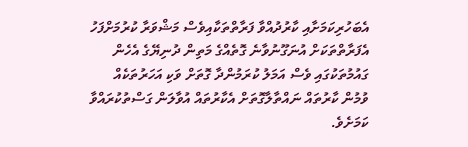އެބަހުރިކަމަށާއި ކާރުދުއްވާ ފަރާތްތަކާއިވެސް މަޝްވަރާ ކުރުމަށްފަހު އެފަރާތްތަކަށް އުނަގޫނުވާނެ ގޮތެއްގެ މަތިން ދުނިޔޭގެ އެހެން ގައުމުތަކުގައި ވެސް އަމަލު ކުރަމުންދާ ގޮތަށް ވަކި އަހަރުތަކެއް ވުމުން ކާރުތައް ނައްތާލާގޮތަށް އެކާރުތައް އުވާލަން ގަސްތުކުރައްވާ ކަމަށެވެ.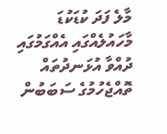މާލެ ފަދަ ކުޑަކުޑަ މާހައުލެއްގައި އެއްގަމުގައި ދުއްވާ އުޅަނދުތައް ތޮއްޖެހުމުގެ ސަބަބުން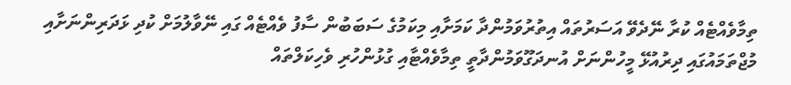ތިމާވެއްޓެއް ކުރާ ނޭދެވޭ އަސަރުތައް އިތުރުވަމުންދާ ކަމަށާއި މިކަމުގެ ސަބަބުން ސާފު ވެއްޓެއް ގައި ނޭވާލުމަށް ކުދި ޅަދަރިންނަށާއި މުޖްތަމައުގައި ދިރުއުޅޭ މީހުންނަށް އުނދަގޫވަމުންދާތީ ތިމާވެއްޓާއި ގުޅުންހުރި ވެހިކަލްތައް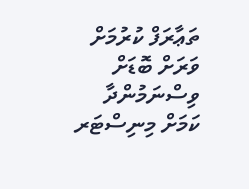ތަޢާރަފް ކުރުމަށް ވަރަށް ބޮޑަށް ވިސްނަމުންދާ ކަމަށް މިނިސްޓަރ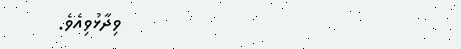ވިދާޅުވިއެވެ.